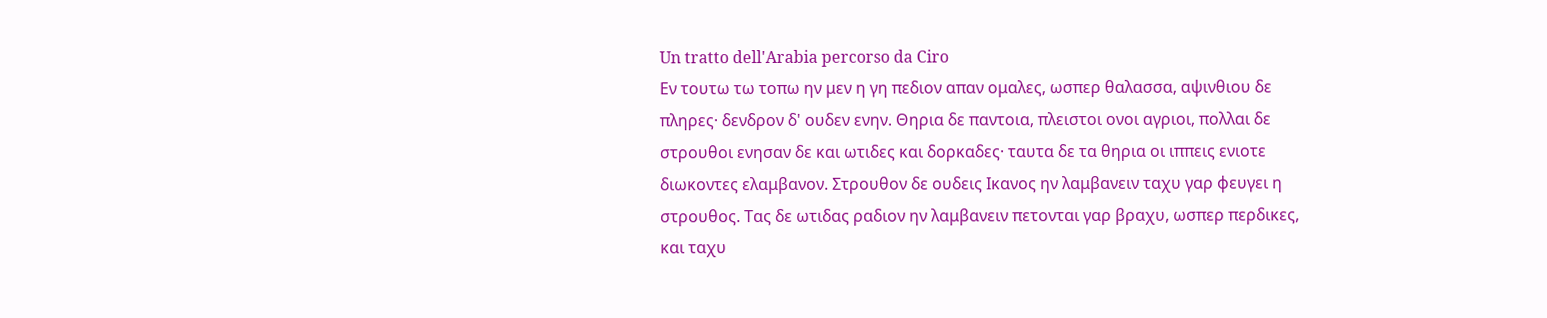Un tratto dell'Arabia percorso da Ciro
Εν τουτω τω τοπω ην μεν η γη πεδιον απαν ομαλες, ωσπερ θαλασσα, αψινθιου δε πληρες· δενδρον δ' ουδεν ενην. Θηρια δε παντοια, πλειστοι ονοι αγριοι, πολλαι δε στρουθοι ενησαν δε και ωτιδες και δορκαδες· ταυτα δε τα θηρια οι ιππεις ενιοτε διωκοντες ελαμβανον. Στρουθον δε ουδεις Ικανος ην λαμβανειν ταχυ γαρ φευγει η στρουθος. Τας δε ωτιδας ραδιον ην λαμβανειν πετονται γαρ βραχυ, ωσπερ περδικες, και ταχυ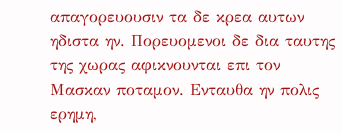απαγορευουσιν τα δε κρεα αυτων ηδιστα ην. Πορευομενοι δε δια ταυτης της χωρας αφικνουνται επι τον Μασκαν ποταμον. Ενταυθα ην πολις ερημη,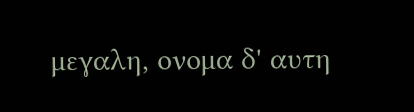μεγαλη, ονομα δ' αυτη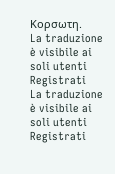Κορσωτη.
La traduzione è visibile ai soli utenti Registrati
La traduzione è visibile ai soli utenti Registrati